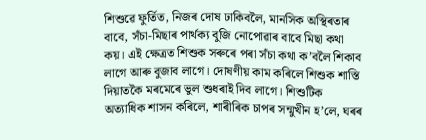শিশুৱে ফুৰ্তিত, নিজৰ দোষ ঢাকিবলৈ, মানসিক অস্থিৰতাৰ বাবে, সঁচা-মিছাৰ পাৰ্থক্য বুজি নোপোৱাৰ বাবে মিছা কথা কয়। এই ক্ষেত্ৰত শিশুক সৰুৰে পৰা সঁচা কথা ক’বলৈ শিকাব লাগে আৰু বুজাব লাগে। দোষণীয় কাম কৰিলে শিশুক শাস্তি দিয়াতকৈ মৰমেৰে ভুল শুধৰাই দিব লাগে। শিশুটিক অত্যাধিক শাসন কৰিলে, শাৰীৰিক চাপৰ সন্মুখীন হ’লে, ঘৰৰ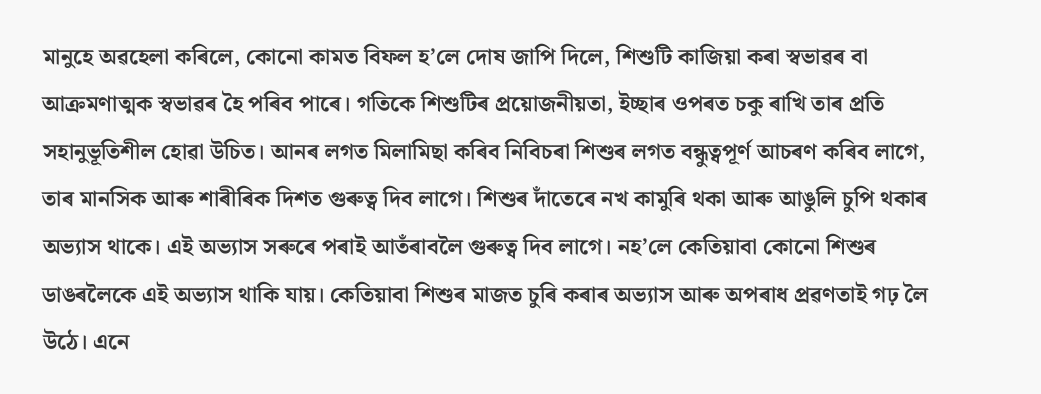মানুহে অৱহেলা কৰিলে, কোনো কামত বিফল হ’লে দোষ জাপি দিলে, শিশুটি কাজিয়া কৰা স্বভাৱৰ বা আক্ৰমণাত্মক স্বভাৱৰ হৈ পৰিব পাৰে। গতিকে শিশুটিৰ প্ৰয়োজনীয়তা, ইচ্ছাৰ ওপৰত চকু ৰাখি তাৰ প্ৰতি সহানুভূতিশীল হোৱা উচিত। আনৰ লগত মিলামিছা কৰিব নিবিচৰা শিশুৰ লগত বন্ধুত্বপূৰ্ণ আচৰণ কৰিব লাগে, তাৰ মানসিক আৰু শাৰীৰিক দিশত গুৰুত্ব দিব লাগে। শিশুৰ দাঁতেৰে নখ কামুৰি থকা আৰু আঙুলি চুপি থকাৰ অভ্যাস থাকে। এই অভ্যাস সৰুৰে পৰাই আতঁৰাবলৈ গুৰুত্ব দিব লাগে। নহ’লে কেতিয়াবা কোনো শিশুৰ ডাঙৰলৈকে এই অভ্যাস থাকি যায়। কেতিয়াবা শিশুৰ মাজত চুৰি কৰাৰ অভ্যাস আৰু অপৰাধ প্ৰৱণতাই গঢ় লৈ উঠে। এনে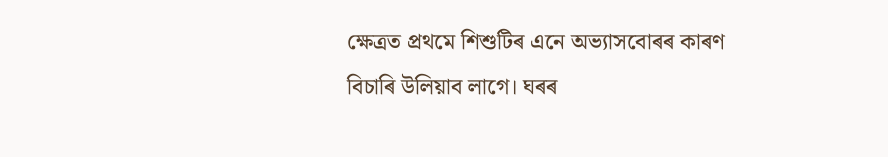ক্ষেত্ৰত প্ৰথমে শিশুটিৰ এনে অভ্যাসবোৰৰ কাৰণ বিচাৰি উলিয়াব লাগে। ঘৰৰ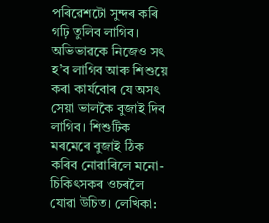পৰিৱেশটো সুন্দৰ কৰি গঢ়ি তুলিব লাগিব। অভিভাৱকে নিজেও সৎ হ’ব লাগিব আৰু শিশুয়ে কৰা কাৰ্যবোৰ যে অসৎ সেয়া ভালকৈ বুজাই দিব লাগিব। শিশুটিক মৰমেৰে বুজাই ঠিক কৰিব নোৱাৰিলে মনো-চিকিৎসকৰ ওচৰলৈ যোৱা উচিত। লেখিকা: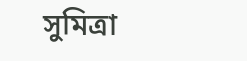সুমিত্ৰা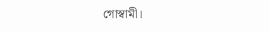গোস্বামী।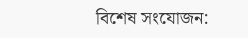বিশেষ সংযোজন: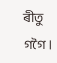ৰীতু গগৈ।